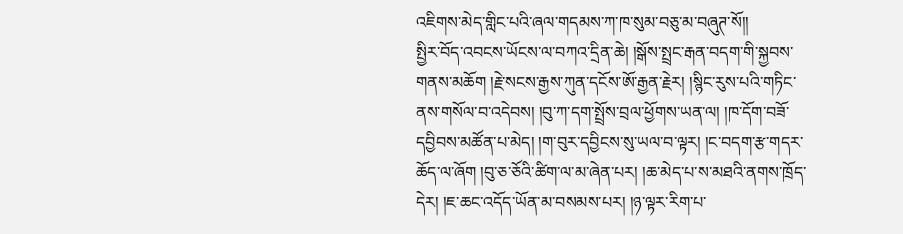འཇིགས་མེད་གླིང་པའི་ཞལ་གདམས་ཀ་ཁ་སུམ་བཅུ་མ་བཞུཊ་སོ།།
སྤྱིར་བོད་འབངས་ཡོངས་ལ་བཀའ་དྲིན་ཆེ། །སྒོས་སྤྲང་རྒན་བདག་གི་སྐྱབས་གནས་མཆོག །རྗེ་སངས་རྒྱས་ཀུན་དངོས་ཨོ་རྒྱན་རྗེར། །སྙིང་རུས་པའི་གཏིང་ནས་གསོལ་བ་འདེབས། །བུ་ཀ་དག་སྤྲོས་བྲལ་ཕྱོགས་ཡན་ལ། །ཁ་དོག་བཟོ་དབྱིབས་མཚོན་པ་མེད། །ག་བུར་དབྱིངས་སུ་ཡལ་བ་ལྟར། །ང་བདག་རྩ་གདར་ཆོད་ལ་ཞོག །བུ་ཅ་ཅོའི་ཚིག་ལ་མ་ཞེན་པར། །ཆ་མེད་པ་ས་མཐའི་ནགས་ཁྲོད་དེར། །ཇ་ཆང་འདོད་ཡོན་མ་བསམས་པར། །ཉ་ལྟར་རིག་པ་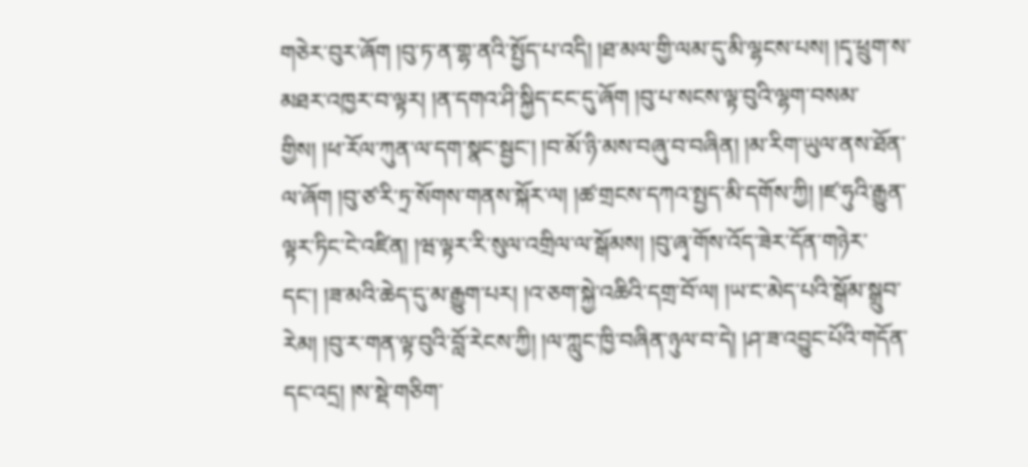གཅེར་བུར་ཞོག །བུ་ཏ་ན་གྷ་ནའི་སྤྱོད་པ་འདི། །ཐ་མལ་གྱི་ལམ་དུ་མི་ལྷངས་པས། །དྭ་ཕྲུག་ས་མཐར་འཁྱར་བ་ལྟར། །ན་དགའ་ཤི་སྐྱིད་ངང་དུ་ཞོག །བུ་པ་སངས་ལྟ་བུའི་ལྷག་བསམ་གྱིས། །ཕ་རོལ་ཀུན་ལ་དག་སྣང་སྦྱང་། །བ་མོ་ཉི་མས་བཞུ་བ་བཞིན། །མ་རིག་ཡུལ་ནས་ཐོན་ལ་ཞོག །བུ་ཙ་རི་ཏྲ་སོགས་གནས་སྐོར་ལ། །ཚ་གྲངས་དཀའ་སྤྱད་མི་དགོས་ཀྱི། །ཛ་ཧུའི་རྒྱུན་ལྟར་ཏིང་ངེ་འཛིན། །ཝ་ལྟར་རི་སུལ་འགྲིལ་ལ་སྒོམས། །བུ་ཞྭ་གོས་འོད་ཟེར་དོན་གཉེར་དང་། །ཟ་མའི་ཆེད་དུ་མ་རྒྱུག་པར། །འ་ཅག་སྐྱེ་འཆིའི་དགྲ་བོ་ལ། །ཡ་ང་མེད་པའི་སྒོམ་སྒྲུབ་རེམ། །བུ་ར་གན་ལྟ་བུའི་བློ་རེངས་ཀྱི། །ལ་ཀླུང་ཁྱི་བཞིན་ཉུལ་བ་དེ། །ཤ་ཟ་འབྱུང་པོའི་གདོན་དང་འདྲ། །ས་སྡེ་གཅིག་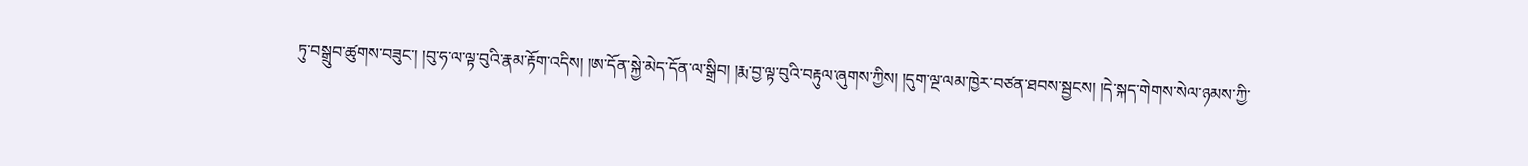ཏུ་བསྒྲུབ་ཚུགས་བཟུང་། །བུ་ཧ་ལ་ལྟ་བུའི་རྣམ་རྟོག་འདིས། །ཨ་དོན་སྐྱེ་མེད་དོན་ལ་སྒྲིབ། །རྨ་བྱ་ལྟ་བུའི་བརྟུལ་ཞུགས་ཀྱིས། །དུག་ལྔ་ལམ་ཁྱེར་བཙན་ཐབས་སྦྱངས། །དེ་སྐད་གེགས་སེལ་ཉམས་ཀྱི་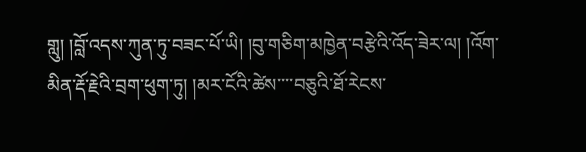གླུ། །བློ་འདས་ཀུན་ཏུ་བཟང་པོ་ཡི། །བུ་གཅིག་མཁྱེན་བརྩེའི་འོད་ཟེར་ལ། །འོག་མིན་རྡོ་རྗེའི་བྲག་ཕུག་ཏུ། །མར་ངོའི་ཚེས་་་་བཅུའི་ཐོ་རེངས་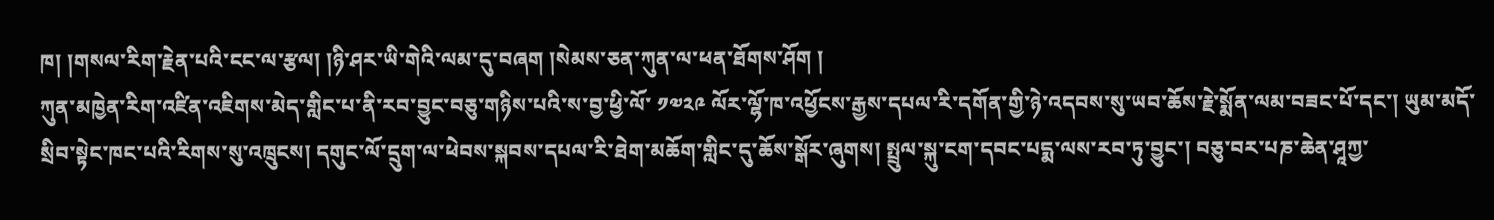ཁ། །གསལ་རིག་རྗེན་པའི་ངང་ལ་རྩལ། །ཉི་ཤར་ཡི་གེའི་ལམ་དུ་བཞག །སེམས་ཅན་ཀུན་ལ་ཕན་ཐོགས་ཤོག །
ཀུན་མཁྱེན་རིག་འཛིན་འཇིགས་མེད་གླིང་པ་ནི་རབ་བྱུང་བཅུ་གཉིས་པའི་ས་བྱ་ཕྱི་ལོ་ ༡༧༢༩ ལོར་ལྷོ་ཁ་འཕྱོངས་རྒྱས་དཔལ་རི་དགོན་གྱི་ཉེ་འདབས་སུ་ཡབ་ཆོས་རྗེ་སྨོན་ལམ་བཟང་པོ་དང་། ཡུམ་མདོ་སྲིབ་སྟེང་ཁང་པའི་རིགས་སུ་འཁྲུངས། དགུང་ལོ་དྲུག་ལ་ཕེབས་སྐབས་དཔལ་རི་ཐེག་མཆོག་གླིང་དུ་ཆོས་སྒོར་ཞུགས། སྤྲུལ་སྐུ་ངག་དབང་པདྨ་ལས་རབ་ཏུ་བྱུང་། བཅུ་བར་པཎ་ཆེན་ཤཱཀྱ་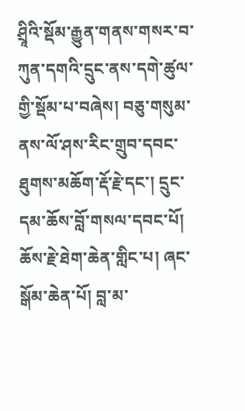ཤྲཱིའི་སྡོམ་རྒྱུན་གནས་གསར་བ་ཀུན་དགའི་དྲུང་ནས་དགེ་ཚུལ་གྱི་སྡོམ་པ་བཞེས། བཅུ་གསུམ་ནས་ལོ་ཤས་རིང་གྲུབ་དབང་ཐུགས་མཆོག་རྡོ་རྗེ་དང་། དྲུང་དམ་ཆོས་བློ་གསལ་དབང་པོ། ཆོས་རྗེ་ཐེག་ཆེན་གླིང་པ། ཞང་སྒོམ་ཆེན་པོ། བླ་མ་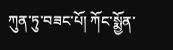ཀུན་ཏུ་བཟང་པོ། ཀོང་སྨྱོན་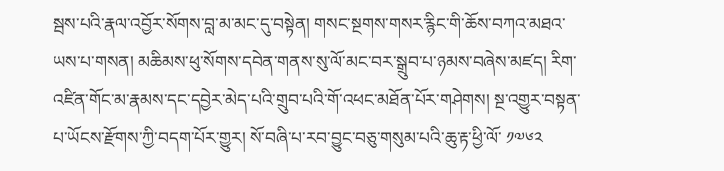སྦས་པའི་རྣལ་འབྱོར་སོགས་བླ་མ་མང་དུ་བསྟེན། གསང་སྔགས་གསར་རྙིང་གི་ཆོས་བཀའ་མཐའ་ཡས་པ་གསན། མཆིམས་ཕུ་སོགས་དབེན་གནས་སུ་ལོ་མང་བར་སྒྲུབ་པ་ཉམས་བཞེས་མཛད། རིག་འཛིན་གོང་མ་རྣམས་དང་དབྱེར་མེད་པའི་གྲུབ་པའི་གོ་འཕང་མཐོན་པོར་གཤེགས། སྔ་འགྱུར་བསྟན་པ་ཡོངས་རྫོགས་ཀྱི་བདག་པོར་གྱུར། སོ་བཞི་པ་རབ་བྱུང་བཅུ་གསུམ་པའི་ཆུ་རྟ་ཕྱི་ལོ་ ༡༧༦༢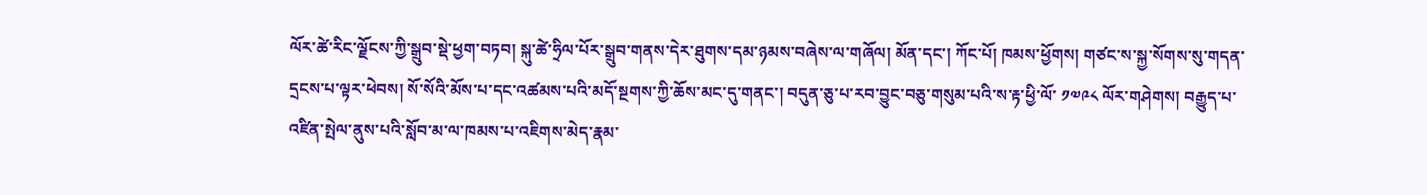ལོར་ཚེ་རིང་ལྗོངས་ཀྱི་སྒྲུབ་སྡེ་ཕྱག་བཏབ། སྐུ་ཚེ་ཧྲིལ་པོར་སྒྲུབ་གནས་དེར་ཐུགས་དམ་ཉམས་བཞེས་ལ་གཞོལ། མོན་དང་། ཀོང་པོ། ཁམས་ཕྱོགས། གཙང་ས་སྐྱ་སོགས་སུ་གདན་དྲངས་པ་ལྟར་ཕེབས། སོ་སོའི་མོས་པ་དང་འཚམས་པའི་མདོ་སྔགས་ཀྱི་ཆོས་མང་དུ་གནང་། བདུན་ཅུ་པ་རབ་བྱུང་བཅུ་གསུམ་པའི་ས་རྟ་ཕྱི་ལོ་ ༡༧༩༨ ལོར་གཤེགས། བརྒྱུད་པ་འཛིན་སྤེལ་ནུས་པའི་སློབ་མ་ལ་ཁམས་པ་འཇིགས་མེད་རྣམ་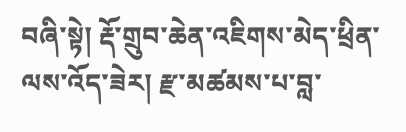བཞི་སྟེ། རྡོ་གྲུབ་ཆེན་འཇིགས་མེད་ཕྲིན་ལས་འོད་ཟེར། རྫ་མཚམས་པ་བླ་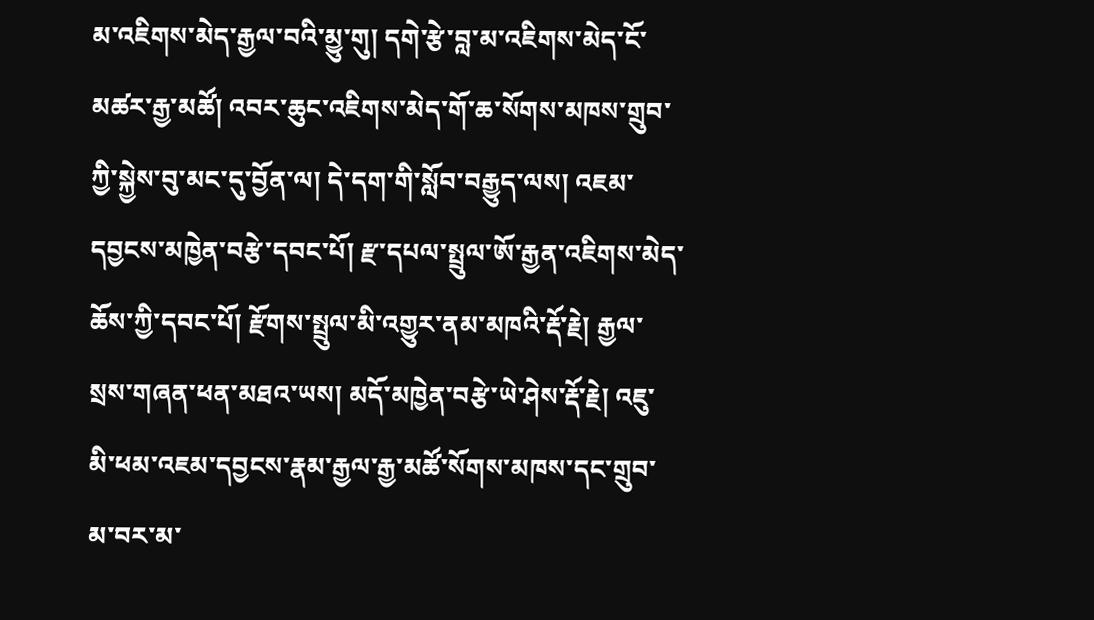མ་འཇིགས་མེད་རྒྱལ་བའི་མྱུ་གུ། དགེ་རྩེ་བླ་མ་འཇིགས་མེད་ངོ་མཚར་རྒྱ་མཚོ། འབར་ཆུང་འཇིགས་མེད་གོ་ཆ་སོགས་མཁས་གྲུབ་ཀྱི་སྐྱེས་བུ་མང་དུ་བྱོན་ལ། དེ་དག་གི་སློབ་བརྒྱུད་ལས། འཇམ་དབྱངས་མཁྱེན་བརྩེ་དབང་པོ། རྫ་དཔལ་སྤྲུལ་ཨོ་རྒྱན་འཇིགས་མེད་ཆོས་ཀྱི་དབང་པོ། རྫོགས་སྤྲུལ་མི་འགྱུར་ནམ་མཁའི་རྡོ་རྗེ། རྒྱལ་སྲས་གཞན་ཕན་མཐའ་ཡས། མདོ་མཁྱེན་བརྩེ་ཡེ་ཤེས་རྡོ་རྗེ། འཇུ་མི་ཕམ་འཇམ་དབྱངས་རྣམ་རྒྱལ་རྒྱ་མཚོ་སོགས་མཁས་དང་གྲུབ་མ་བར་མ་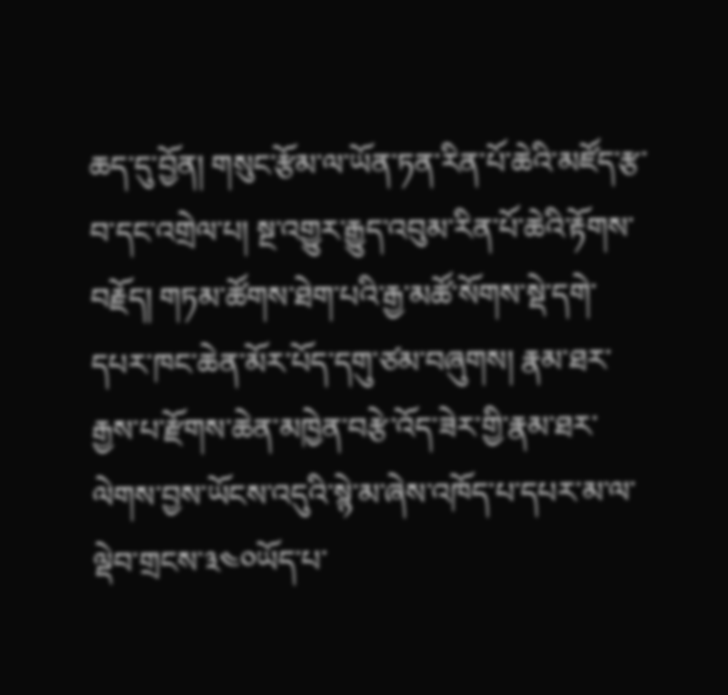ཆད་དུ་བྱོན། གསུང་རྩོམ་ལ་ཡོན་ཏན་རིན་པོ་ཆེའི་མཛོད་རྩ་བ་དང་འགྲེལ་པ། སྔ་འགྱུར་རྒྱུད་འབུམ་རིན་པོ་ཆེའི་རྟོགས་བརྗོད། གཏམ་ཚོགས་ཐེག་པའི་རྒྱ་མཚོ་སོགས་སྡེ་དགེ་དཔར་ཁང་ཆེན་མོར་པོད་དགུ་ཙམ་བཞུགས། རྣམ་ཐར་རྒྱས་པ་རྫོགས་ཆེན་མཁྱེན་བརྩེ་འོད་ཟེར་གྱི་རྣམ་ཐར་ལེགས་བྱས་ཡོངས་འདུའི་སྙེ་མ་ཞེས་འཁོད་པ་དཔར་མ་ལ་ལྡེབ་གྲངས་༣༤༠ཡོད་པ་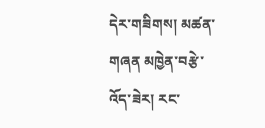དེར་གཟིགས། མཚན་གཞན མཁྱེན་བརྩེ་འོད་ཟེར། རང་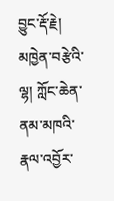བྱུང་རྡོ་རྗེ། མཁྱེན་བརྩེའི་ལྷ། ཀློང་ཆེན་ནམ་མཁའི་རྣལ་འབྱོར་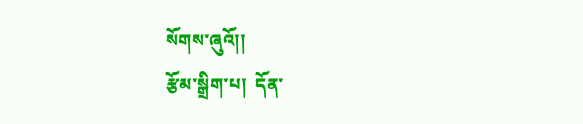སོགས་ཞུའོ།།
རྩོམ་སྒྲིག་པ།  དོན་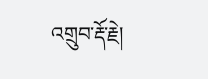འགྲུབ་རྡོ་རྗེ།